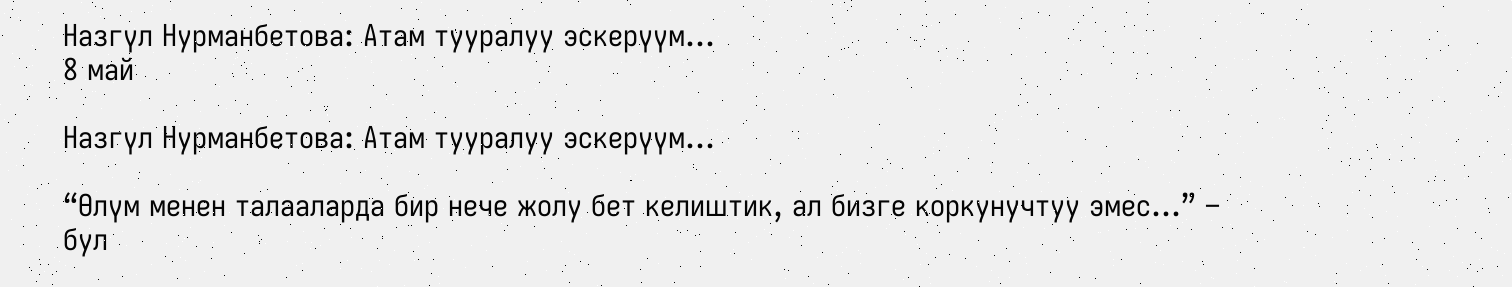Назгүл Нурманбетова: Атам тууралуу эскерүүм...
8 май

Назгүл Нурманбетова: Атам тууралуу эскерүүм...

“Өлүм менен талааларда бир нече жолу бет келиштик, ал бизге коркунучтуу эмес...” – бул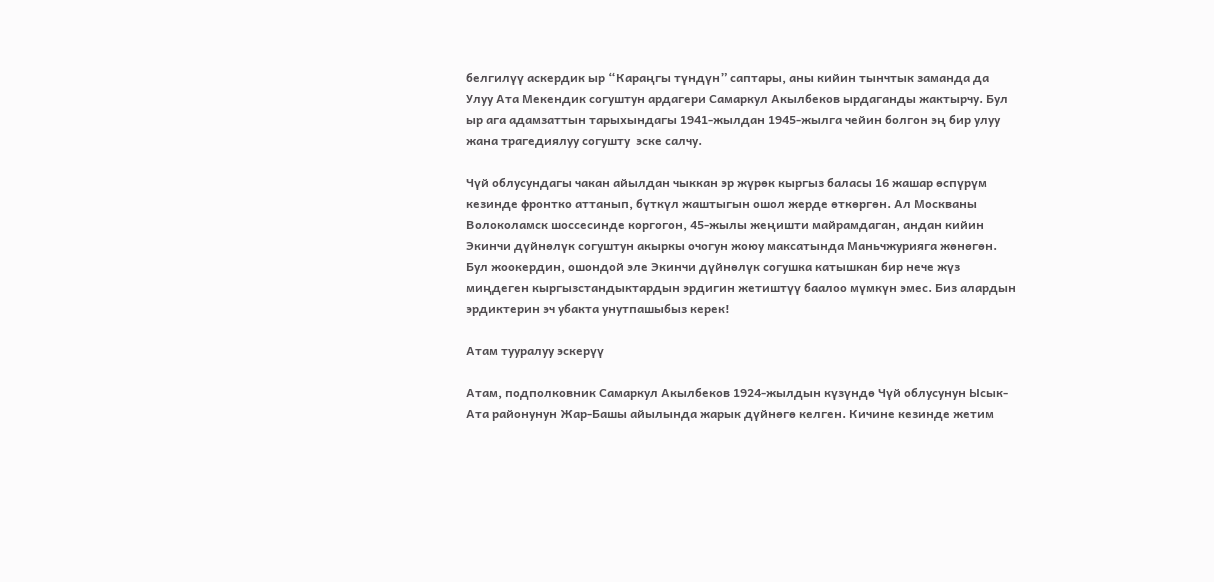белгилүү аскердик ыр “Караңгы түндүн” саптары, аны кийин тынчтык заманда да Улуу Ата Мекендик согуштун ардагери Самаркул Акылбеков ырдаганды жактырчу. Бул ыр ага адамзаттын тарыхындагы 1941-жылдан 1945-жылга чейин болгон эң бир улуу жана трагедиялуу согушту  эске салчу.

Чүй облусундагы чакан айылдан чыккан эр жүрөк кыргыз баласы 16 жашар өспүрүм кезинде фронтко аттанып, бүткүл жаштыгын ошол жерде өткөргөн. Ал Москваны Волоколамск шоссесинде коргогон, 45-жылы жеңишти майрамдаган, андан кийин Экинчи дүйнөлүк согуштун акыркы очогун жоюу максатында Маньчжурияга жөнөгөн. Бул жоокердин, ошондой эле Экинчи дүйнөлүк согушка катышкан бир нече жүз миңдеген кыргызстандыктардын эрдигин жетиштүү баалоо мүмкүн эмес. Биз алардын эрдиктерин эч убакта унутпашыбыз керек!

Атам тууралуу эскерүү

Атам, подполковник Самаркул Акылбеков 1924-жылдын күзүндө Чүй облусунун Ысык-Ата районунун Жар-Башы айылында жарык дүйнөгө келген. Кичине кезинде жетим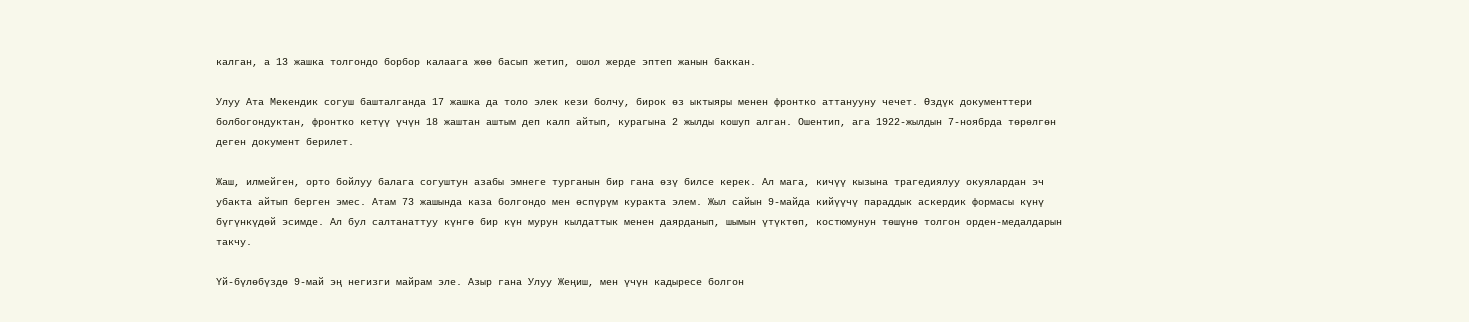калган, а 13 жашка толгондо борбор калаага жөө басып жетип, ошол жерде эптеп жанын баккан.

Улуу Ата Мекендик согуш башталганда 17 жашка да толо элек кези болчу, бирок өз ыктыяры менен фронтко аттанууну чечет. Өздүк документтери болбогондуктан, фронтко кетүү үчүн 18 жаштан аштым деп калп айтып, курагына 2 жылды кошуп алган. Ошентип, ага 1922-жылдын 7-ноябрда төрөлгөн деген документ берилет.

Жаш, илмейген, орто бойлуу балага согуштун азабы эмнеге турганын бир гана өзү билсе керек. Ал мага, кичүү кызына трагедиялуу окуялардан эч убакта айтып берген эмес. Атам 73 жашында каза болгондо мен өспүрүм куракта элем. Жыл сайын 9-майда кийүүчү параддык аскердик формасы күнү бүгүнкүдөй эсимде. Ал бул салтанаттуу күнгө бир күн мурун кылдаттык менен даярданып, шымын үтүктөп, костюмунун төшүнө толгон орден-медалдарын такчу.

Үй-бүлөбүздө 9-май эң негизги майрам эле. Азыр гана Улуу Жеңиш, мен үчүн кадыресе болгон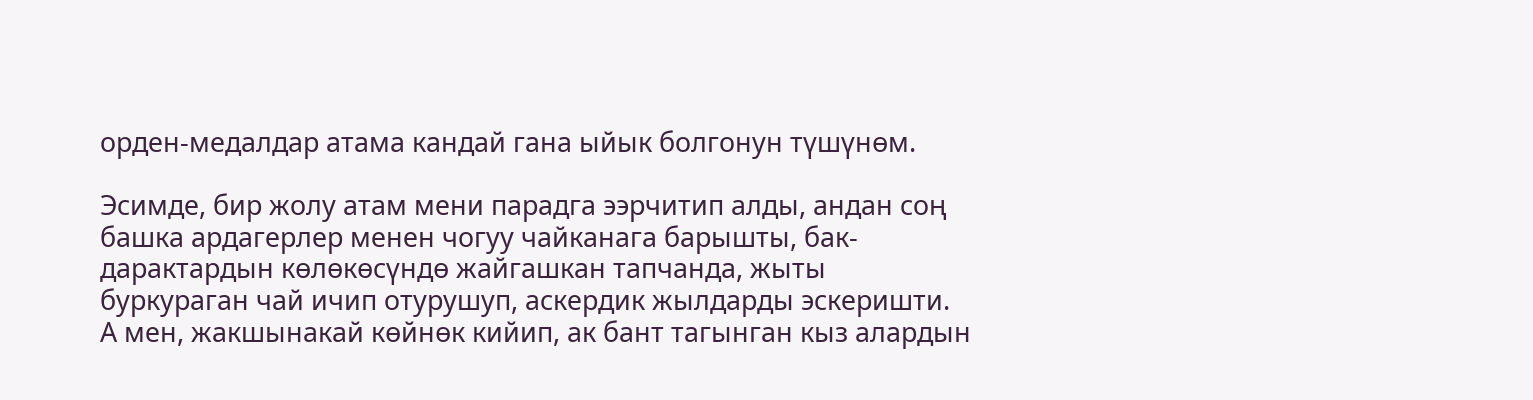орден-медалдар атама кандай гана ыйык болгонун түшүнөм.

Эсимде, бир жолу атам мени парадга ээрчитип алды, андан соң башка ардагерлер менен чогуу чайканага барышты, бак-дарактардын көлөкөсүндө жайгашкан тапчанда, жыты буркураган чай ичип отурушуп, аскердик жылдарды эскеришти.  А мен, жакшынакай көйнөк кийип, ак бант тагынган кыз алардын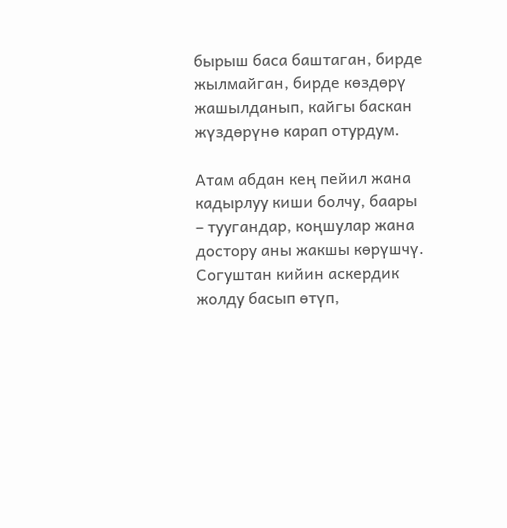бырыш баса баштаган, бирде жылмайган, бирде көздөрү жашылданып, кайгы баскан жүздөрүнө карап отурдум.

Атам абдан кең пейил жана кадырлуу киши болчу, баары – туугандар, коңшулар жана достору аны жакшы көрүшчү. Согуштан кийин аскердик жолду басып өтүп,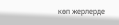көп жерлерде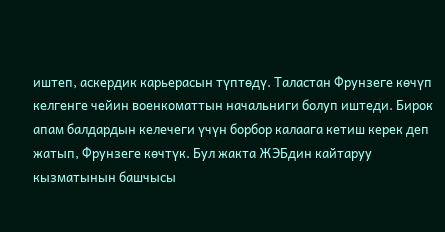иштеп, аскердик карьерасын түптөдү. Таластан Фрунзеге көчүп келгенге чейин военкоматтын начальниги болуп иштеди. Бирок апам балдардын келечеги үчүн борбор калаага кетиш керек деп жатып, Фрунзеге көчтүк. Бул жакта ЖЭБдин кайтаруу кызматынын башчысы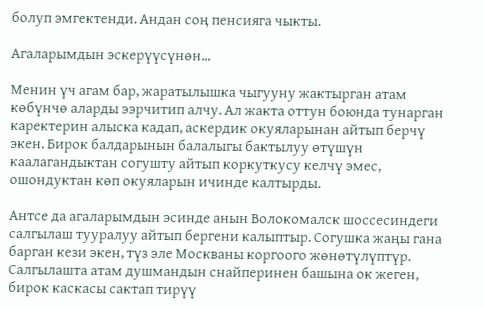болуп эмгектенди. Андан соң пенсияга чыкты.

Агаларымдын эскерүүсүнөн...

Менин үч агам бар, жаратылышка чыгууну жактырган атам көбүнчө аларды ээрчитип алчу. Ал жакта оттун боюнда тунарган каректерин алыска кадап, аскердик окуяларынан айтып берчү экен. Бирок балдарынын балалыгы бактылуу өтүшүн каалагандыктан согушту айтып коркуткусу келчү эмес, ошондуктан көп окуяларын ичинде калтырды.

Антсе да агаларымдын эсинде анын Волокомалск шоссесиндеги салгылаш тууралуу айтып бергени калыптыр. Согушка жаңы гана барган кези экен, түз эле Москваны коргоого жөнөтүлүптүр. Салгылашта атам душмандын снайперинен башына ок жеген, бирок каскасы сактап тирүү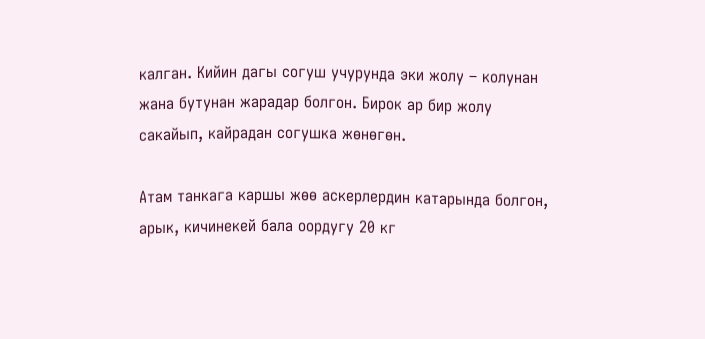калган. Кийин дагы согуш учурунда эки жолу – колунан жана бутунан жарадар болгон. Бирок ар бир жолу сакайып, кайрадан согушка жөнөгөн.

Атам танкага каршы жөө аскерлердин катарында болгон, арык, кичинекей бала оордугу 20 кг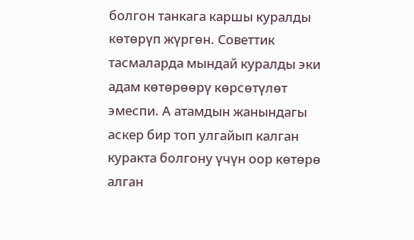болгон танкага каршы куралды көтөрүп жүргөн. Советтик тасмаларда мындай куралды эки адам көтөрөөрү көрсөтүлөт эмеспи. А атамдын жанындагы аскер бир топ улгайып калган куракта болгону үчүн оор көтөрө алган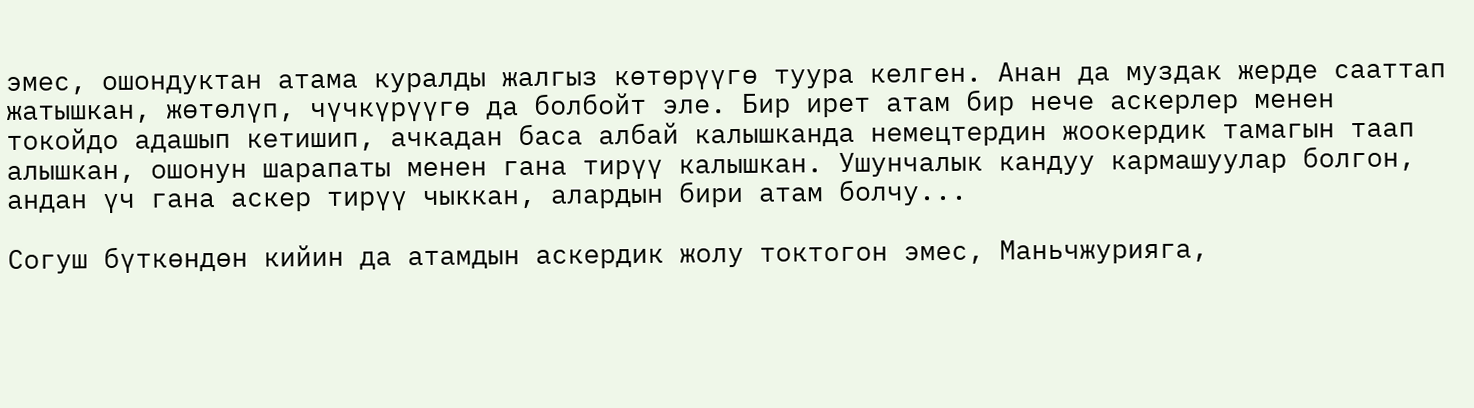эмес, ошондуктан атама куралды жалгыз көтөрүүгө туура келген. Анан да муздак жерде сааттап жатышкан, жөтөлүп, чүчкүрүүгө да болбойт эле. Бир ирет атам бир нече аскерлер менен токойдо адашып кетишип, ачкадан баса албай калышканда немецтердин жоокердик тамагын таап алышкан, ошонун шарапаты менен гана тирүү калышкан. Ушунчалык кандуу кармашуулар болгон, андан үч гана аскер тирүү чыккан, алардын бири атам болчу...

Согуш бүткөндөн кийин да атамдын аскердик жолу токтогон эмес, Маньчжурияга,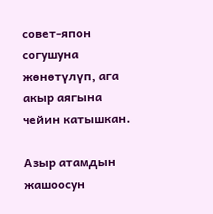совет-япон согушуна жөнөтүлүп, ага акыр аягына чейин катышкан.

Азыр атамдын жашоосун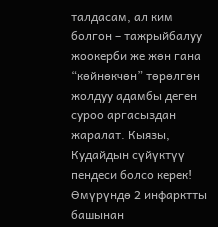талдасам, ал ким болгон – тажрыйбалуу жоокерби же жөн гана “көйнөкчөн” төрөлгөн жолдуу адамбы деген суроо аргасыздан жаралат. Кыязы, Кудайдын сүйүктүү пендеси болсо керек! Өмүрүндө 2 инфарктты башынан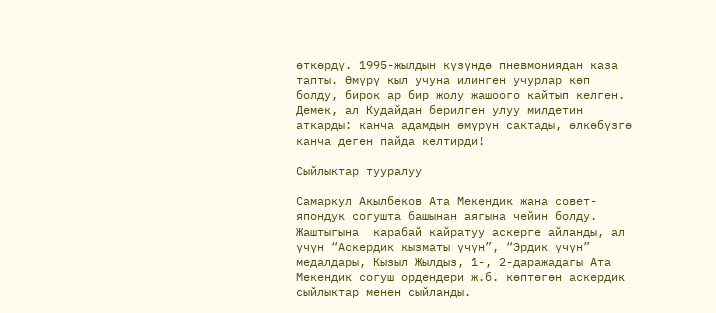өткөрдү. 1995-жылдын күзүндө пневмониядан каза тапты. Өмүрү кыл учуна илинген учурлар көп болду, бирок ар бир жолу жашоого кайтып келген. Демек, ал Кудайдан берилген улуу милдетин аткарды: канча адамдын өмүрүн сактады, өлкөбүзгө канча деген пайда келтирди!

Сыйлыктар тууралуу

Самаркул Акылбеков Ата Мекендик жана совет-япондук согушта башынан аягына чейин болду. Жаштыгына  карабай кайратуу аскерге айланды, ал үчүн “Аскердик кызматы үчүн”, “Эрдик үчүн” медалдары, Кызыл Жылдыз, 1-, 2-даражадагы Ата Мекендик согуш ордендери ж.б. көптөгөн аскердик сыйлыктар менен сыйланды.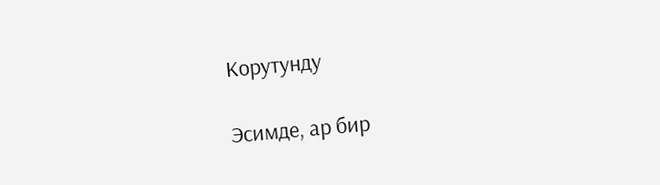Корутунду

Эсимде, ар бир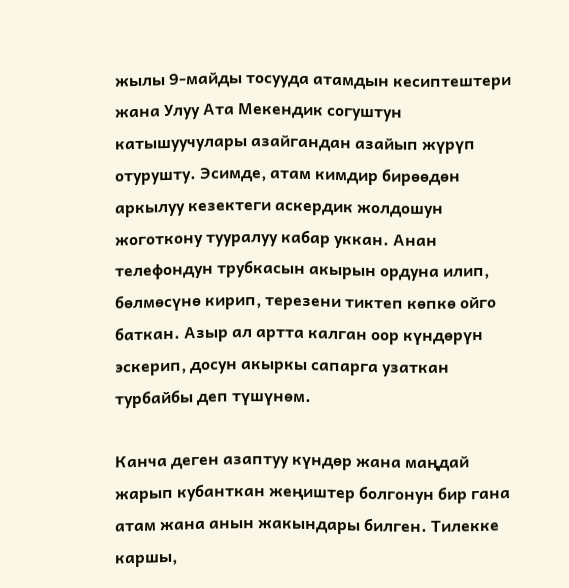жылы 9-майды тосууда атамдын кесиптештери жана Улуу Ата Мекендик согуштун катышуучулары азайгандан азайып жүрүп отурушту. Эсимде, атам кимдир бирөөдөн аркылуу кезектеги аскердик жолдошун жоготкону тууралуу кабар уккан. Анан телефондун трубкасын акырын ордуна илип, бөлмөсүнө кирип, терезени тиктеп көпкө ойго баткан. Азыр ал артта калган оор күндөрүн эскерип, досун акыркы сапарга узаткан турбайбы деп түшүнөм.

Канча деген азаптуу күндөр жана маңдай жарып кубанткан жеңиштер болгонун бир гана атам жана анын жакындары билген. Тилекке каршы,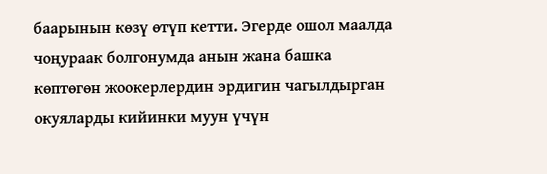баарынын көзү өтүп кетти. Эгерде ошол маалда чоңураак болгонумда анын жана башка көптөгөн жоокерлердин эрдигин чагылдырган окуяларды кийинки муун үчүн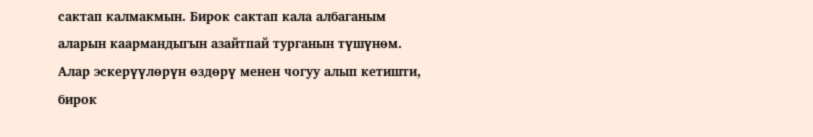сактап калмакмын. Бирок сактап кала албаганым аларын каармандыгын азайтпай турганын түшүнөм. Алар эскерүүлөрүн өздөрү менен чогуу алып кетишти, бирок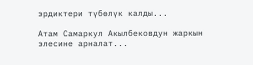эрдиктери түбөлүк калды...

Атам Самаркул Акылбековдун жаркын элесине арналат...